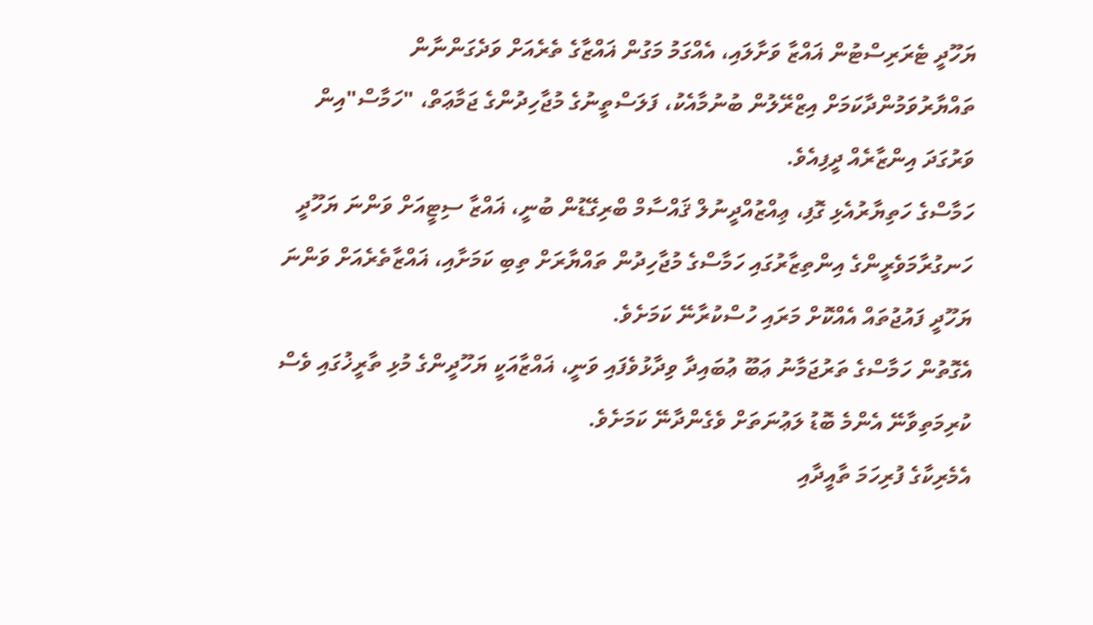ޔަހޫދީ ޓެރަރިސްޓުން ޣައްޒާ ވަށާލައި، އެއްގަމު މަގުން ޣައްޒާގެ ތެރެއަށް ވަދެގަންނާން ތައްޔާރުވަމުންދާކަމަށް އިޒްރޭލުން ބުނުމާއެކު، ފަލަސްތީނުގެ މުޖާހިދުންގެ ޖަމާޢަތް، "ހަމާސް"އިން ވަރުގަދަ އިންޒާރެއް ދީފިއެވެ.
ހަމާސްގެ ހަތިޔާރުއެޅި ގޮފި، ޢިއްޒުއްދީނުލް ޤައްސާމް ބްރިގޭޑުން ބުނީ، ޣައްޒާ ސިޓީއަށް ވަންނަ ޔަހޫދީ ހަނގުރާމަވެރީންގެ އިންތިޒާރުގައި ހަމާސްގެ މުޖާހިދުން ތައްޔާރަށް ތިބި ކަމަށާއި، ޣައްޒާތެރެއަށް ވަންނަ ޔަހޫދީ ފައުޖުތައް އެއްކޮށް މަރައި ހުސްކުރާނޭ ކަމަށެވެ.
އެގޮތުން ހަމާސްގެ ތަރުޖަމާނު ޢަބޫ ޢުބައިދާ ވިދާޅުވެފައި ވަނީ، ޣައްޒާއަކީ ޔަހޫދީންގެ މުޅި ތާރީޚުގައި ވެސް ކުރިމަތިވާނޭ އެންމެ ބޮޑު ލަޢުނަތަށް ވެގެންދާނޭ ކަމަށެވެ.
އެމެރިކާގެ ފުރިހަމަ ތާއީދާއި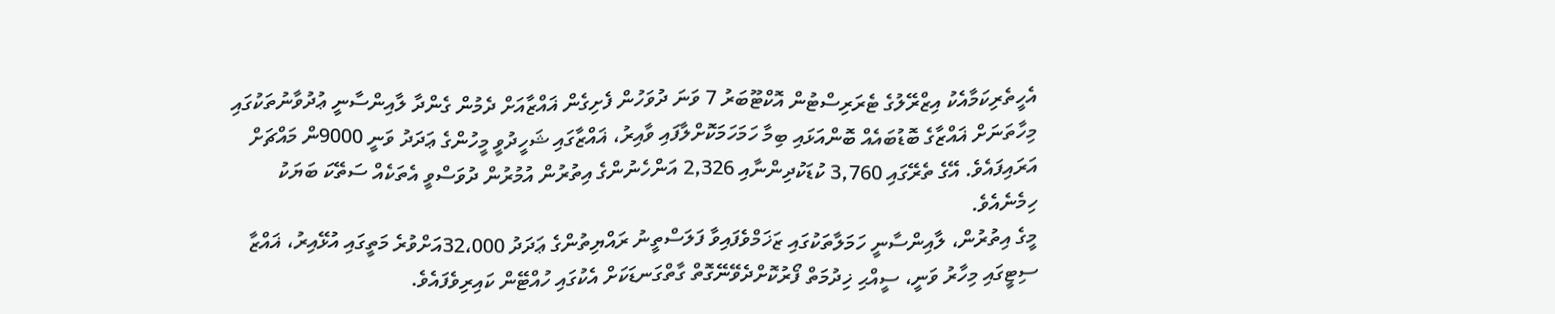އެހީތެރިކަމާއެކު އިޒްރޭލުގެ ޓެރަރިސްޓުން އޮކްޓޫބަރު 7 ވަނަ ދުވަހުން ފެށިގެން ޣައްޒާއަށް ދެމުން ގެންދާ ލާއިންސާނީ ޢުދުވާނުތަކުގައި މިހާތަނަށް ޣައްޒާގެ ބޮޑުބައެއް ބޮންއަޅައި ބިމާ ހަމަހަމަކޮށްލާފައި ވާއިރު، ޣައްޒާގައި ޝަހީދުވީ މީހުންގެ ޢަދަދު ވަނީ 9000ން މައްޗަށް އަރައިފައެވެ. އޭގެ ތެރޭގައި 3,760 ކުޑަކުދިންނާއި 2,326 އަންހެނުންގެ އިތުރުން އުމުރުން ދުވަސްވީ އެތަކެއް ސަތޭކަ ބަޔަކު ހިމެނެއެވެ.
މީގެ އިތުރުން، ލާއިންސާނީ ހަމަލާތަކުގައި ޒަޚަމްވެފައިވާ ފަލަސްތީނު ރައްޔިތުންގެ ޢަދަދު 32،000އަށްވުރެ މަތީގައި އުޅޭއިރު، ޣައްޒާ ސިޓީގައި މިހާރު ވަނީ، ސީއްޙި ޚިދުމަތް ފޯރުކޮށްދެވޭނޭގޮތް ގާތްގަނޑަކަށް އެކުގައި ހުއްޓޭން ކައިރިވެފައެވެ.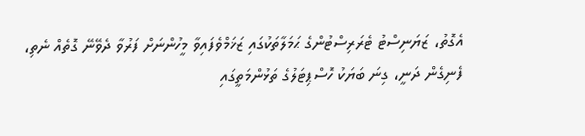އެގޮތު، ޒަޔަނިސްޓު ޓެރަރިސްޓުންގެ ޙަމަލާތަކުގައި ޒަޚަމްވެފައިވާ މީހުންނަށް ފަރުވާ ދެވޭނޭ ގޮތެއް ނެތި، ފެނިގެން ދަނީ، ގިނަ ބަޔަކު ހޮސްޕިޓަލުގެ ތަޅުންމަތީގައި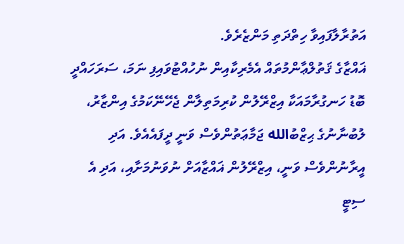އަތުރާލާފައިވާ ހިތްދަތި މަންޒެރެވެ.
ޣައްޒާގެ ޤަތުލްޢާންމުތައް އެމެރިކާއިން ނުހުއްޓުވައިފި ނަމަ، ސަރަހައްދީ ބޮޑު ހަނގުރާމައަކާ އިޒްރޭލުން ކުރިމަތިލާން ޖެހޭނޭކަމުގެ އިންޒާރު، ލުބުނާނުގެ ޙިޒްބުالله ޖަމާޢަތުންވެސް ވަނީ ދީފައެއެވެ. އަދި އީރާނުންވެސް ވަނީ، އިޒްރޭލުން ޣައްޒާއަށް ނުވަނުމަށާއި، އަދި އެ ސިޓީ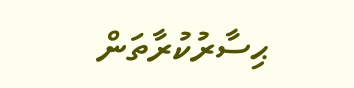ޙިސާރުކުރާތަން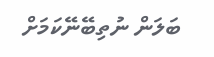ބަލަން ނުތިބޭނޭކަމަށް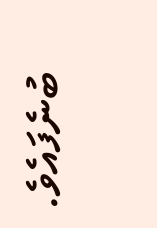ބުނެފައެވެ.